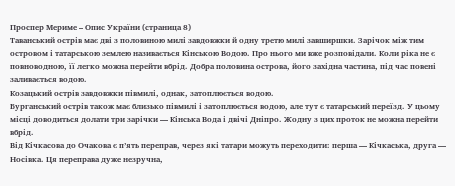Проспер Мериме – Опис України (страница 8)
Таванський острів має дві з половиною милі завдовжки й одну третю милі завширшки. Зарічок між тим островом і татарською землею називається Кінською Водою. Про нього ми вже розповідали. Коли ріка не є повноводною, її легко можна перейти вбрід. Добра половина острова, його західна частина, під час повені заливається водою.
Козацький острів завдовжки півмилі, однак, затоплюється водою.
Бурганський острів також має близько півмилі і затоплюється водою, але тут є татарський переїзд. У цьому місці доводиться долати три зарічки — Кінська Вода і двічі Дніпро. Жодну з цих проток не можна перейти вбрід.
Від Кічкасова до Очакова є п’ять переправ, через які татари можуть переходити: перша — Кічкаська, друга — Носівка. Ця переправа дуже незручна,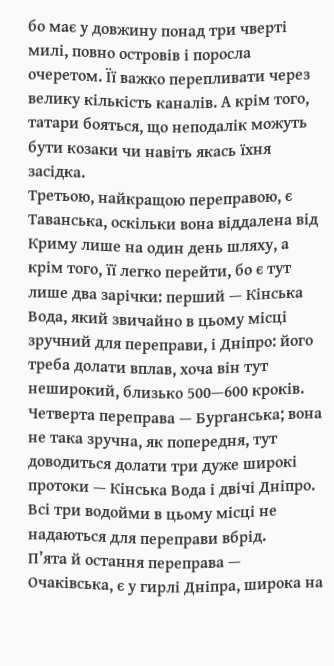бо має у довжину понад три чверті милі, повно островів і поросла очеретом. Її важко перепливати через велику кількість каналів. А крім того, татари бояться, що неподалік можуть бути козаки чи навіть якась їхня засідка.
Третьою, найкращою переправою, є Таванська, оскільки вона віддалена від Криму лише на один день шляху, а крім того, її легко перейти, бо є тут лише два зарічки: перший — Кінська Вода, який звичайно в цьому місці зручний для переправи, і Дніпро: його треба долати вплав, хоча він тут неширокий, близько 500—600 кроків.
Четверта переправа — Бурганська; вона не така зручна, як попередня, тут доводиться долати три дуже широкі протоки — Кінська Вода і двічі Дніпро. Всі три водойми в цьому місці не надаються для переправи вбрід.
П’ята й остання переправа — Очаківська, є у гирлі Дніпра, широка на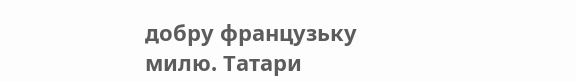добру французьку милю. Татари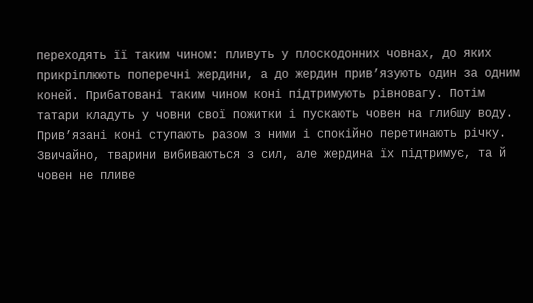переходять її таким чином: пливуть у плоскодонних човнах, до яких прикріплюють поперечні жердини, а до жердин прив’язують один за одним коней. Прибатовані таким чином коні підтримують рівновагу. Потім татари кладуть у човни свої пожитки і пускають човен на глибшу воду. Прив’язані коні ступають разом з ними і спокійно перетинають річку. Звичайно, тварини вибиваються з сил, але жердина їх підтримує, та й човен не пливе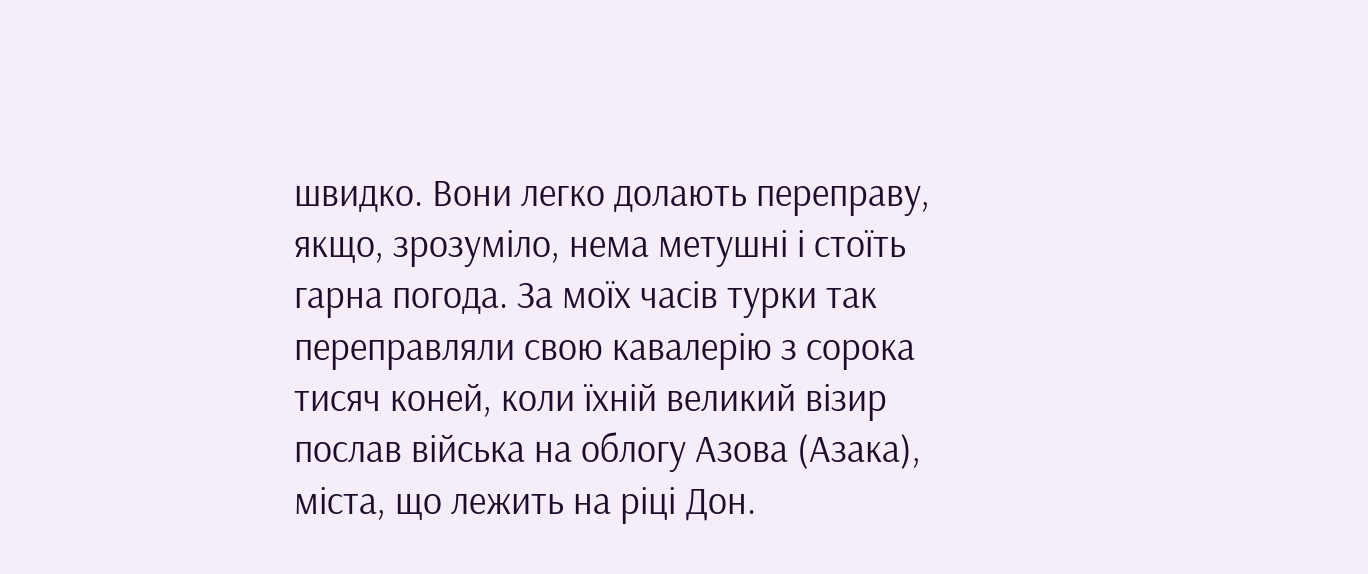швидко. Вони легко долають переправу, якщо, зрозуміло, нема метушні і стоїть гарна погода. За моїх часів турки так переправляли свою кавалерію з сорока тисяч коней, коли їхній великий візир послав війська на облогу Азова (Азака), міста, що лежить на ріці Дон.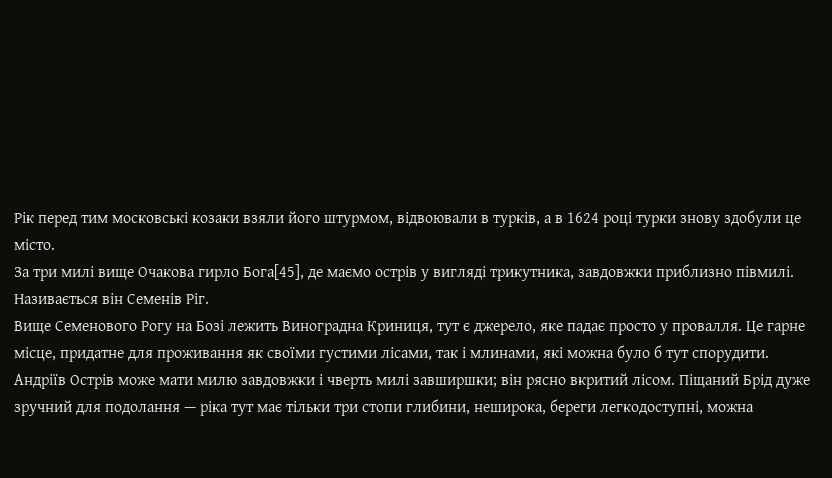Рік перед тим московські козаки взяли його штурмом, відвоювали в турків, а в 1624 році турки знову здобули це місто.
За три милі вище Очакова гирло Бога[45], де маємо острів у вигляді трикутника, завдовжки приблизно півмилі. Називається він Семенів Ріг.
Вище Семенового Рогу на Бозі лежить Виноградна Криниця, тут є джерело, яке падає просто у провалля. Це гарне місце, придатне для проживання як своїми густими лісами, так і млинами, які можна було б тут спорудити. Андріїв Острів може мати милю завдовжки і чверть милі завширшки; він рясно вкритий лісом. Піщаний Брід дуже зручний для подолання — ріка тут має тільки три стопи глибини, неширока, береги легкодоступні, можна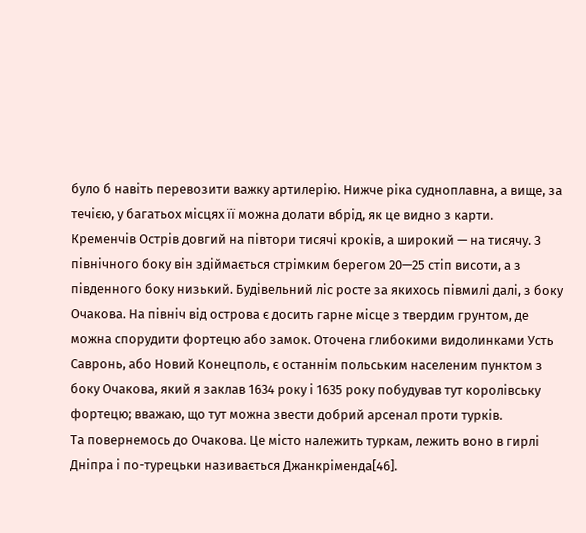було б навіть перевозити важку артилерію. Нижче ріка судноплавна, а вище, за течією, у багатьох місцях її можна долати вбрід, як це видно з карти.
Кременчів Острів довгий на півтори тисячі кроків, а широкий — на тисячу. З північного боку він здіймається стрімким берегом 20—25 стіп висоти, а з південного боку низький. Будівельний ліс росте за якихось півмилі далі, з боку Очакова. На північ від острова є досить гарне місце з твердим грунтом, де можна спорудити фортецю або замок. Оточена глибокими видолинками Усть Савронь, або Новий Конецполь, є останнім польським населеним пунктом з боку Очакова, який я заклав 1634 року і 1635 року побудував тут королівську фортецю; вважаю, що тут можна звести добрий арсенал проти турків.
Та повернемось до Очакова. Це місто належить туркам, лежить воно в гирлі Дніпра і по-турецьки називається Джанкріменда[46].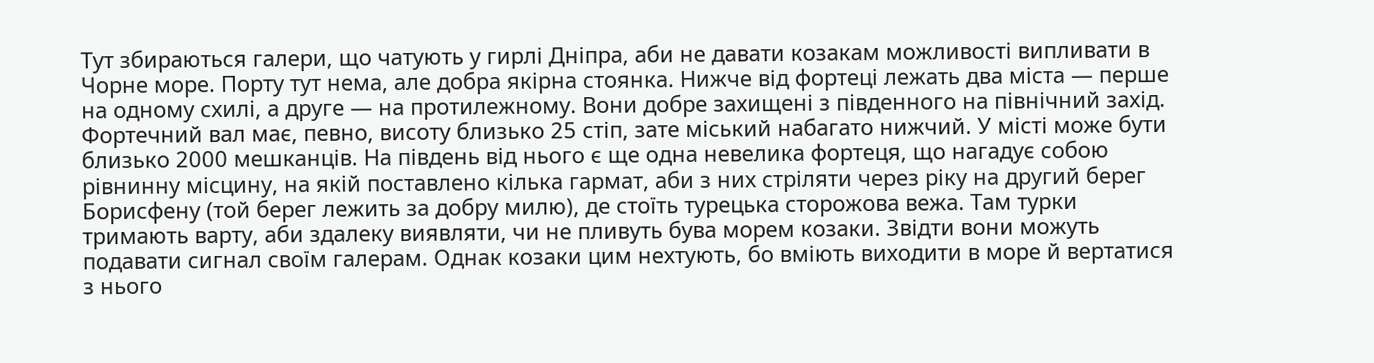Тут збираються галери, що чатують у гирлі Дніпра, аби не давати козакам можливості випливати в Чорне море. Порту тут нема, але добра якірна стоянка. Нижче від фортеці лежать два міста — перше на одному схилі, а друге — на протилежному. Вони добре захищені з південного на північний захід. Фортечний вал має, певно, висоту близько 25 стіп, зате міський набагато нижчий. У місті може бути близько 2000 мешканців. На південь від нього є ще одна невелика фортеця, що нагадує собою рівнинну місцину, на якій поставлено кілька гармат, аби з них стріляти через ріку на другий берег Борисфену (той берег лежить за добру милю), де стоїть турецька сторожова вежа. Там турки тримають варту, аби здалеку виявляти, чи не пливуть бува морем козаки. Звідти вони можуть подавати сигнал своїм галерам. Однак козаки цим нехтують, бо вміють виходити в море й вертатися з нього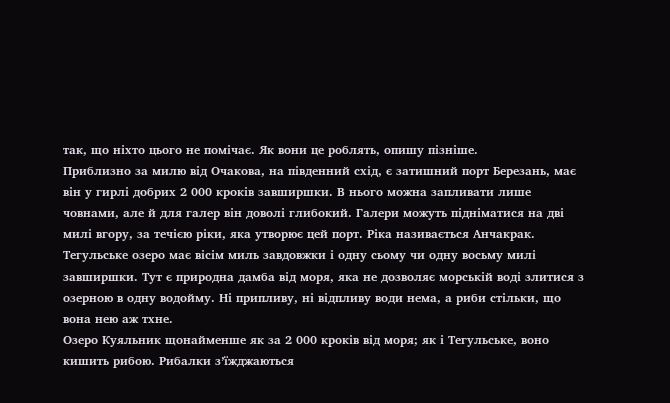так, що ніхто цього не помічає. Як вони це роблять, опишу пізніше.
Приблизно за милю від Очакова, на південний схід, є затишний порт Березань, має він у гирлі добрих 2 000 кроків завширшки. В нього можна запливати лише човнами, але й для галер він доволі глибокий. Галери можуть підніматися на дві милі вгору, за течією ріки, яка утворює цей порт. Ріка називається Анчакрак.
Тегульське озеро має вісім миль завдовжки і одну сьому чи одну восьму милі завширшки. Тут є природна дамба від моря, яка не дозволяє морській воді злитися з озерною в одну водойму. Ні припливу, ні відпливу води нема, а риби стільки, що вона нею аж тхне.
Озеро Куяльник щонайменше як за 2 000 кроків від моря; як і Тегульське, воно кишить рибою. Рибалки з’їжджаються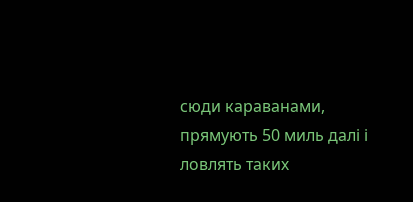сюди караванами, прямують 50 миль далі і ловлять таких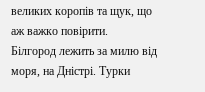великих коропів та щук, що аж важко повірити.
Білгород лежить за милю від моря, на Дністрі. Турки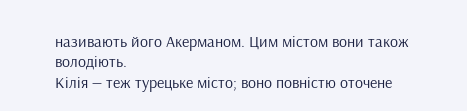називають його Акерманом. Цим містом вони також володіють.
Кілія — теж турецьке місто; воно повністю оточене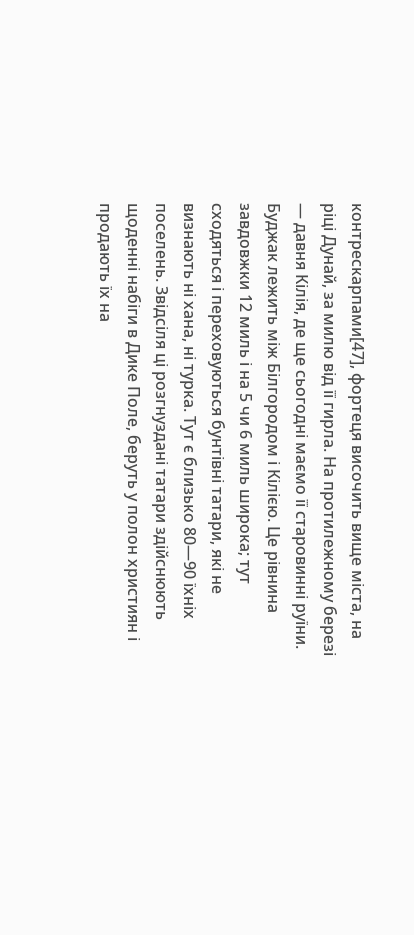контрескарпами[47], фортеця височить вище міста, на ріці Дунай, за милю від її гирла. На протилежному березі — давня Кілія, де ще сьогодні маємо її старовинні руїни.
Буджак лежить між Білгородом і Кілією. Це рівнина завдовжки 12 миль і на 5 чи 6 миль широка; тут сходяться і переховуються бунтівні татари, які не визнають ні хана, ні турка. Тут є близько 80—90 їхніх поселень. Звідсіля ці розгнуздані татари здійснюють щоденні набіги в Дике Поле, беруть у полон християн і продають їх на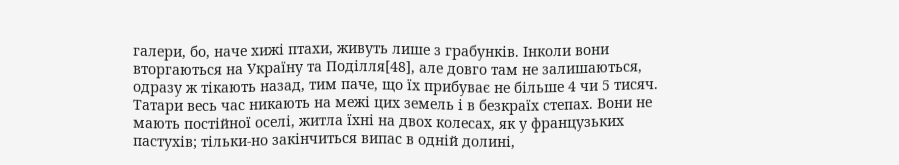галери, бо, наче хижі птахи, живуть лише з грабунків. Інколи вони вторгаються на Україну та Поділля[48], але довго там не залишаються, одразу ж тікають назад, тим паче, що їх прибуває не більше 4 чи 5 тисяч. Татари весь час никають на межі цих земель і в безкраїх степах. Вони не мають постійної оселі, житла їхні на двох колесах, як у французьких пастухів; тільки-но закінчиться випас в одній долині,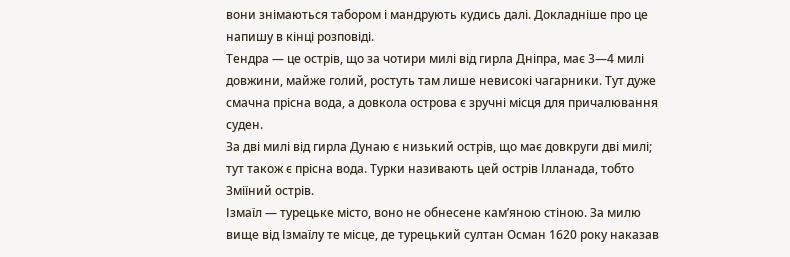вони знімаються табором і мандрують кудись далі. Докладніше про це напишу в кінці розповіді.
Тендра — це острів, що за чотири милі від гирла Дніпра, має 3—4 милі довжини, майже голий, ростуть там лише невисокі чагарники. Тут дуже смачна прісна вода, а довкола острова є зручні місця для причалювання суден.
За дві милі від гирла Дунаю є низький острів, що має довкруги дві милі; тут також є прісна вода. Турки називають цей острів Ілланада, тобто Зміїний острів.
Ізмаїл — турецьке місто, воно не обнесене кам’яною стіною. За милю вище від Ізмаїлу те місце, де турецький султан Осман 1620 року наказав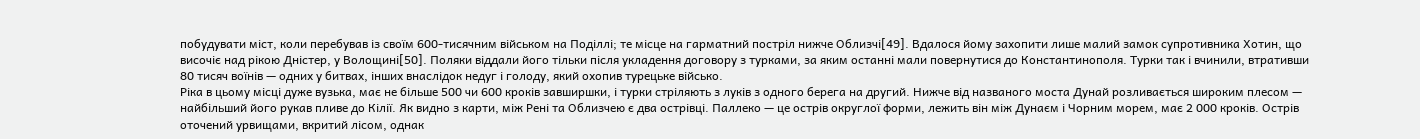побудувати міст, коли перебував із своїм 600-тисячним військом на Поділлі; те місце на гарматний постріл нижче Облизчі[49]. Вдалося йому захопити лише малий замок супротивника Хотин, що височіє над рікою Дністер, у Волощині[50]. Поляки віддали його тільки після укладення договору з турками, за яким останні мали повернутися до Константинополя. Турки так і вчинили, втративши 80 тисяч воїнів — одних у битвах, інших внаслідок недуг і голоду, який охопив турецьке військо.
Ріка в цьому місці дуже вузька, має не більше 500 чи 600 кроків завширшки, і турки стріляють з луків з одного берега на другий. Нижче від названого моста Дунай розливається широким плесом — найбільший його рукав пливе до Кілії. Як видно з карти, між Рені та Облизчею є два острівці. Паллеко — це острів округлої форми, лежить він між Дунаєм і Чорним морем, має 2 000 кроків. Острів оточений урвищами, вкритий лісом, однак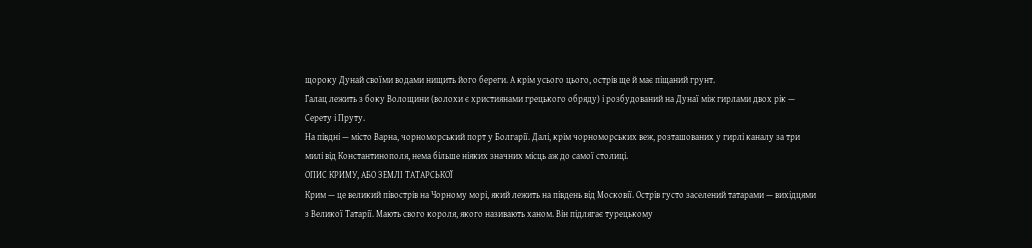щороку Дунай своїми водами нищить його береги. А крім усього цього, острів ще й має піщаний грунт.
Галац лежить з боку Волощини (волохи є християнами грецького обряду) і розбудований на Дунаї між гирлами двох рік — Серету і Пруту.
На півдні — місто Варна, чорноморський порт у Болгарії. Далі, крім чорноморських веж, розташованих у гирлі каналу за три милі від Константинополя, нема більше ніяких значних місць аж до самої столиці.
ОПИС КРИМУ, АБО ЗЕМЛІ ТАТАРСЬКОЇ
Крим — це великий півострів на Чорному морі, який лежить на південь від Московії. Острів густо заселений татарами — вихідцями з Великої Татарії. Мають свого короля, якого називають ханом. Він підлягає турецькому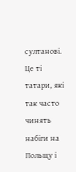султанові. Це ті татари, які так часто чинять набіги на Польщу і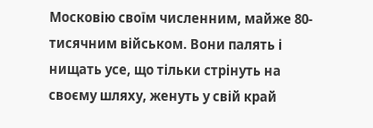Московію своїм численним, майже 80-тисячним військом. Вони палять і нищать усе, що тільки стрінуть на своєму шляху, женуть у свій край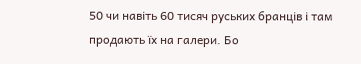50 чи навіть 60 тисяч руських бранців і там продають їх на галери. Бо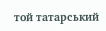той татарський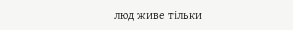люд живе тільки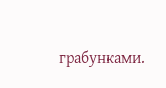грабунками.